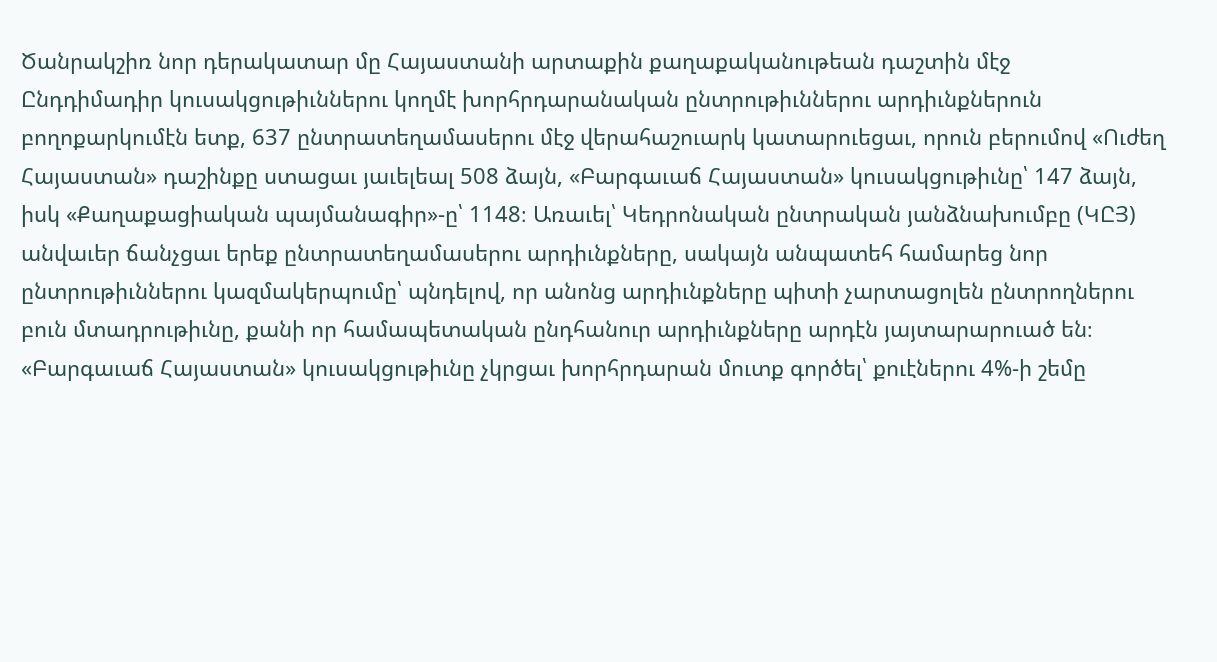Ծանրակշիռ նոր դերակատար մը Հայաստանի արտաքին քաղաքականութեան դաշտին մէջ
Ընդդիմադիր կուսակցութիւններու կողմէ խորհրդարանական ընտրութիւններու արդիւնքներուն բողոքարկումէն ետք, 637 ընտրատեղամասերու մէջ վերահաշուարկ կատարուեցաւ, որուն բերումով «Ուժեղ Հայաստան» դաշինքը ստացաւ յաւելեալ 508 ձայն, «Բարգաւաճ Հայաստան» կուսակցութիւնը՝ 147 ձայն, իսկ «Քաղաքացիական պայմանագիր»-ը՝ 1148։ Առաւել՝ Կեդրոնական ընտրական յանձնախումբը (ԿԸՅ) անվաւեր ճանչցաւ երեք ընտրատեղամասերու արդիւնքները, սակայն անպատեհ համարեց նոր ընտրութիւններու կազմակերպումը՝ պնդելով, որ անոնց արդիւնքները պիտի չարտացոլեն ընտրողներու բուն մտադրութիւնը, քանի որ համապետական ընդհանուր արդիւնքները արդէն յայտարարուած են։ «Բարգաւաճ Հայաստան» կուսակցութիւնը չկրցաւ խորհրդարան մուտք գործել՝ քուէներու 4%-ի շեմը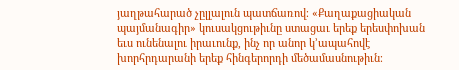յաղթահարած չըլլալուն պատճառով։ «Քաղաքացիական պայմանագիր» կուսակցութիւնը ստացաւ երեք երեսփոխան եւս ունենալու իրաւունք, ինչ որ անոր կ՚ապահովէ խորհրդարանի երեք հինգերորդի մեծամասնութիւն։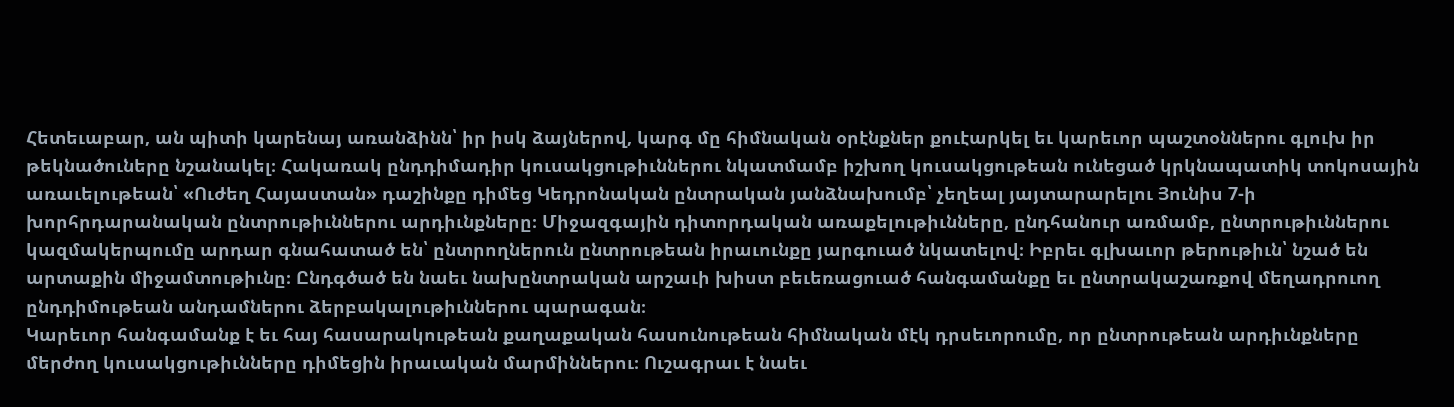Հետեւաբար, ան պիտի կարենայ առանձինն՝ իր իսկ ձայներով, կարգ մը հիմնական օրէնքներ քուէարկել եւ կարեւոր պաշտօններու գլուխ իր թեկնածուները նշանակել։ Հակառակ ընդդիմադիր կուսակցութիւններու նկատմամբ իշխող կուսակցութեան ունեցած կրկնապատիկ տոկոսային առաւելութեան՝ «Ուժեղ Հայաստան» դաշինքը դիմեց Կեդրոնական ընտրական յանձնախումբ՝ չեղեալ յայտարարելու Յունիս 7-ի խորհրդարանական ընտրութիւններու արդիւնքները։ Միջազգային դիտորդական առաքելութիւնները, ընդհանուր առմամբ, ընտրութիւններու կազմակերպումը արդար գնահատած են՝ ընտրողներուն ընտրութեան իրաւունքը յարգուած նկատելով։ Իբրեւ գլխաւոր թերութիւն՝ նշած են արտաքին միջամտութիւնը։ Ընդգծած են նաեւ նախընտրական արշաւի խիստ բեւեռացուած հանգամանքը եւ ընտրակաշառքով մեղադրուող ընդդիմութեան անդամներու ձերբակալութիւններու պարագան։
Կարեւոր հանգամանք է եւ հայ հասարակութեան քաղաքական հասունութեան հիմնական մէկ դրսեւորումը, որ ընտրութեան արդիւնքները մերժող կուսակցութիւնները դիմեցին իրաւական մարմիններու։ Ուշագրաւ է նաեւ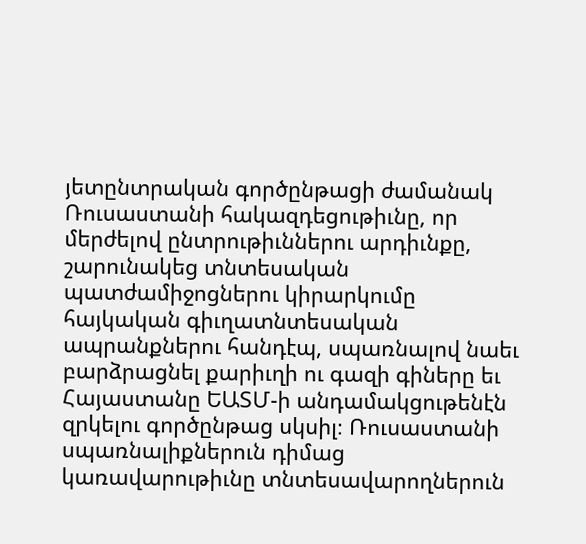յետընտրական գործընթացի ժամանակ Ռուսաստանի հակազդեցութիւնը, որ մերժելով ընտրութիւններու արդիւնքը, շարունակեց տնտեսական պատժամիջոցներու կիրարկումը հայկական գիւղատնտեսական ապրանքներու հանդէպ, սպառնալով նաեւ բարձրացնել քարիւղի ու գազի գիները եւ Հայաստանը ԵԱՏՄ-ի անդամակցութենէն զրկելու գործընթաց սկսիլ։ Ռուսաստանի սպառնալիքներուն դիմաց կառավարութիւնը տնտեսավարողներուն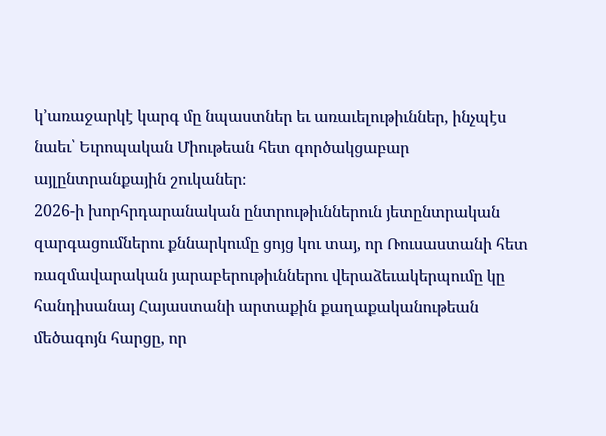կ՚առաջարկէ կարգ մը նպաստներ եւ առաւելութիւններ, ինչպէս նաեւ՝ Եւրոպական Միութեան հետ գործակցաբար այլընտրանքային շուկաներ։
2026-ի խորհրդարանական ընտրութիւններուն յետընտրական զարգացումներու քննարկումը ցոյց կու տայ, որ Ռուսաստանի հետ ռազմավարական յարաբերութիւններու վերաձեւակերպումը կը հանդիսանայ Հայաստանի արտաքին քաղաքականութեան մեծագոյն հարցը, որ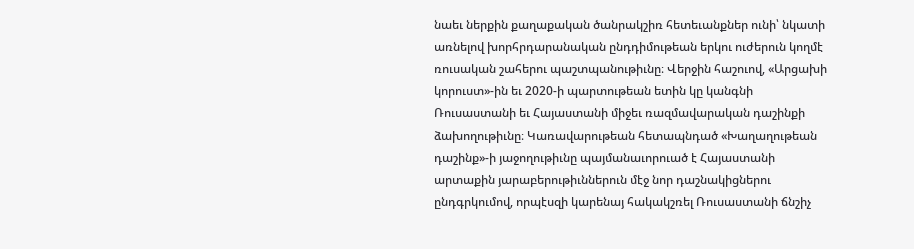նաեւ ներքին քաղաքական ծանրակշիռ հետեւանքներ ունի՝ նկատի առնելով խորհրդարանական ընդդիմութեան երկու ուժերուն կողմէ ռուսական շահերու պաշտպանութիւնը։ Վերջին հաշուով, «Արցախի կորուստ»-ին եւ 2020-ի պարտութեան ետին կը կանգնի Ռուսաստանի եւ Հայաստանի միջեւ ռազմավարական դաշինքի ձախողութիւնը։ Կառավարութեան հետապնդած «Խաղաղութեան դաշինք»-ի յաջողութիւնը պայմանաւորուած է Հայաստանի արտաքին յարաբերութիւններուն մէջ նոր դաշնակիցներու ընդգրկումով, որպէսզի կարենայ հակակշռել Ռուսաստանի ճնշիչ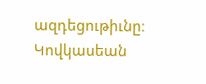ազդեցութիւնը։
Կովկասեան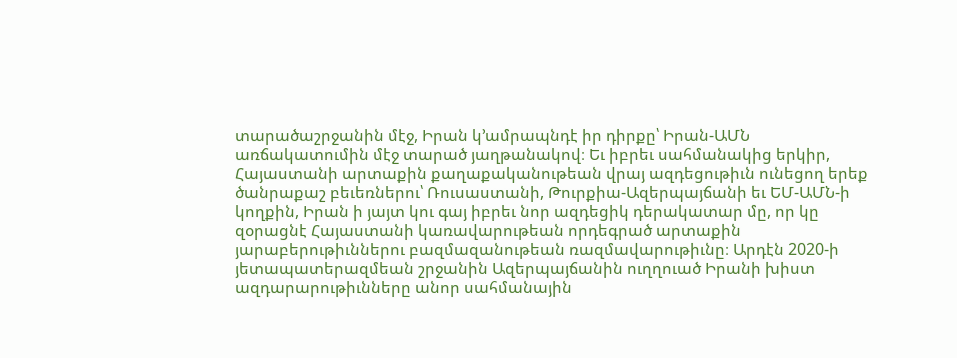տարածաշրջանին մէջ, Իրան կ՚ամրապնդէ իր դիրքը՝ Իրան-ԱՄՆ առճակատումին մէջ տարած յաղթանակով։ Եւ իբրեւ սահմանակից երկիր, Հայաստանի արտաքին քաղաքականութեան վրայ ազդեցութիւն ունեցող երեք ծանրաքաշ բեւեռներու՝ Ռուսաստանի, Թուրքիա-Ազերպայճանի եւ ԵՄ-ԱՄՆ-ի կողքին, Իրան ի յայտ կու գայ իբրեւ նոր ազդեցիկ դերակատար մը, որ կը զօրացնէ Հայաստանի կառավարութեան որդեգրած արտաքին յարաբերութիւններու բազմազանութեան ռազմավարութիւնը։ Արդէն 2020-ի յետապատերազմեան շրջանին Ազերպայճանին ուղղուած Իրանի խիստ ազդարարութիւնները անոր սահմանային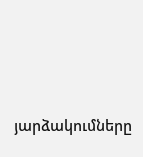յարձակումները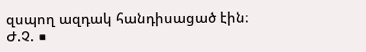զսպող ազդակ հանդիսացած էին։
Ժ.Չ. ■